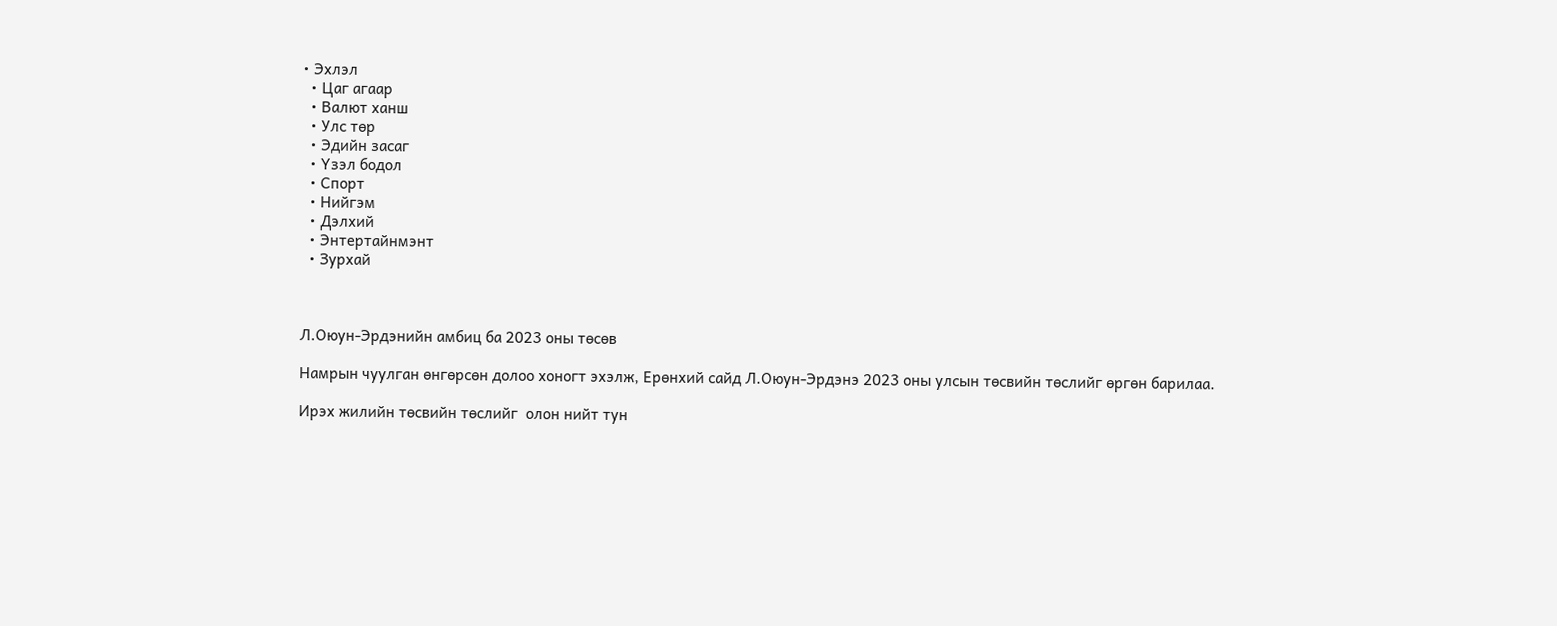• Эхлэл
  • Цаг агаар
  • Валют ханш
  • Улс төр
  • Эдийн засаг
  • Үзэл бодол
  • Спорт
  • Нийгэм
  • Дэлхий
  • Энтертайнмэнт
  • Зурхай



Л.Оюун-Эрдэнийн амбиц ба 2023 оны төсөв

Намрын чуулган өнгөрсөн долоо хоногт эхэлж, Ерөнхий сайд Л.Оюун-Эрдэнэ 2023 оны улсын төсвийн төслийг өргөн барилаа.

Ирэх жилийн төсвийн төслийг  олон нийт тун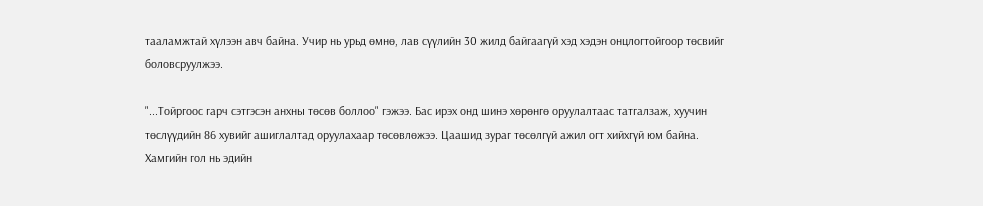тааламжтай хүлээн авч байна. Учир нь урьд өмнө, лав сүүлийн 30 жилд байгаагүй хэд хэдэн онцлогтойгоор төсвийг боловсруулжээ.

"...Тойргоос гарч сэтгэсэн анхны төсөв боллоо" гэжээ. Бас ирэх онд шинэ хөрөнгө оруулалтаас татгалзаж, хуучин төслүүдийн 86 хувийг ашиглалтад оруулахаар төсөвлөжээ. Цаашид зураг төсөлгүй ажил огт хийхгүй юм байна. Хамгийн гол нь эдийн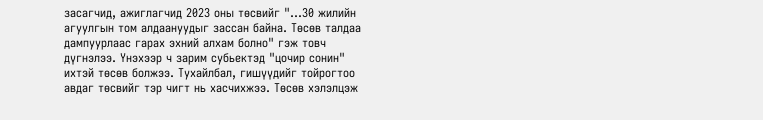засагчид, ажиглагчид 2023 оны төсвийг "...30 жилийн агуулгын том алдаануудыг зассан байна. Төсөв талдаа дампуурлаас гарах эхний алхам болно" гэж товч дүгнэлээ. Үнэхээр ч зарим субьектэд "цочир сонин" ихтэй төсөв болжээ. Тухайлбал, гишүүдийг тойрогтоо авдаг төсвийг тэр чигт нь хасчихжээ. Төсөв хэлэлцэж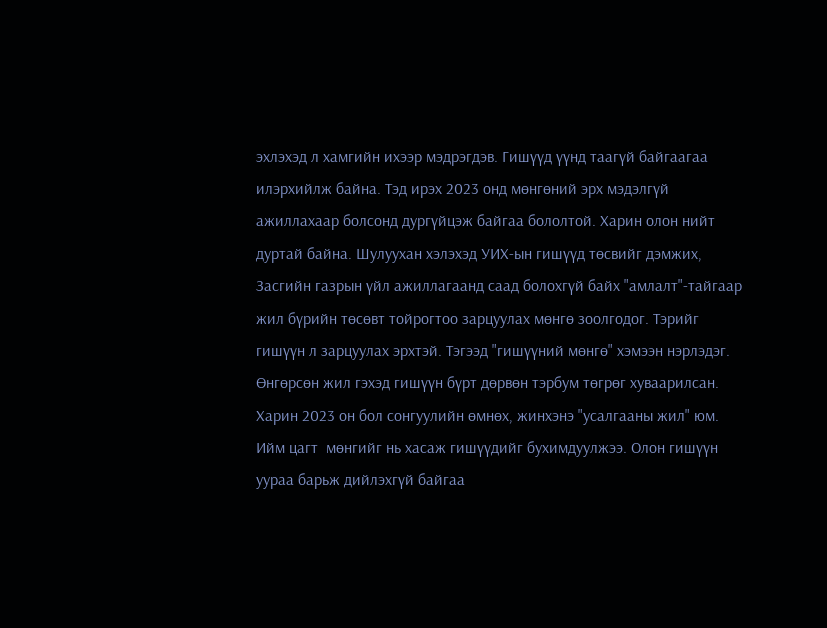эхлэхэд л хамгийн ихээр мэдрэгдэв. Гишүүд үүнд таагүй байгаагаа илэрхийлж байна. Тэд ирэх 2023 онд мөнгөний эрх мэдэлгүй ажиллахаар болсонд дургүйцэж байгаа бололтой. Харин олон нийт дуртай байна. Шулуухан хэлэхэд УИХ-ын гишүүд төсвийг дэмжих, Засгийн газрын үйл ажиллагаанд саад болохгүй байх "амлалт"-тайгаар жил бүрийн төсөвт тойрогтоо зарцуулах мөнгө зоолгодог. Тэрийг гишүүн л зарцуулах эрхтэй. Тэгээд "гишүүний мөнгө" хэмээн нэрлэдэг. Өнгөрсөн жил гэхэд гишүүн бүрт дөрвөн тэрбум төгрөг хуваарилсан. Харин 2023 он бол сонгуулийн өмнөх, жинхэнэ "усалгааны жил" юм. Ийм цагт  мөнгийг нь хасаж гишүүдийг бухимдуулжээ. Олон гишүүн уураа барьж дийлэхгүй байгаа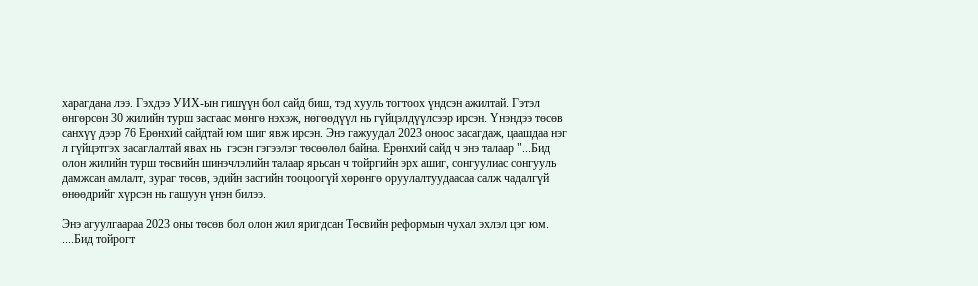харагдана лээ. Гэхдээ УИХ-ын гишүүн бол сайд биш, тэд хууль тогтоох үндсэн ажилтай. Гэтэл өнгөрсөн 30 жилийн турш засгаас мөнгө нэхэж, нөгөөдүүл нь гүйцэлдүүлсээр ирсэн. Үнэндээ төсөв санхүү дээр 76 Ерөнхий сайдтай юм шиг явж ирсэн. Энэ гажуудал 2023 оноос засагдаж, цаашдаа нэг л гүйцэтгэх засаглалтай явах нь  гэсэн гэгээлэг төсөөлөл байна. Ерөнхий сайд ч энэ талаар "...Бид олон жилийн турш төсвийн шинэчлэлийн талаар ярьсан ч тойргийн эрх ашиг, сонгуулиас сонгууль дамжсан амлалт, зураг төсөв, эдийн засгийн тооцоогүй хөрөнгө оруулалтуудаасаа салж чадалгүй өнөөдрийг хүрсэн нь гашуун үнэн билээ.

Энэ агуулгаараа 2023 оны төсөв бол олон жил яригдсан Төсвийн реформын чухал эхлэл цэг юм. ....Бид тойрогт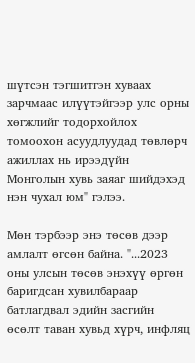шүтсэн тэгшитгэн хуваах зарчмаас илүүтэйгээр улс орны хөгжлийг тодорхойлох томоохон асуудлуудад төвлөрч ажиллах нь ирээдүйн Монголын хувь заяаг шийдэхэд нэн чухал юм" гэлээ.

Мөн тэрбээр энэ төсөв дээр амлалт өгсөн байна. "...2023 оны улсын төсөв энэхүү өргөн баригдсан хувилбараар батлагдвал эдийн засгийн өсөлт таван хувьд хүрч, инфляц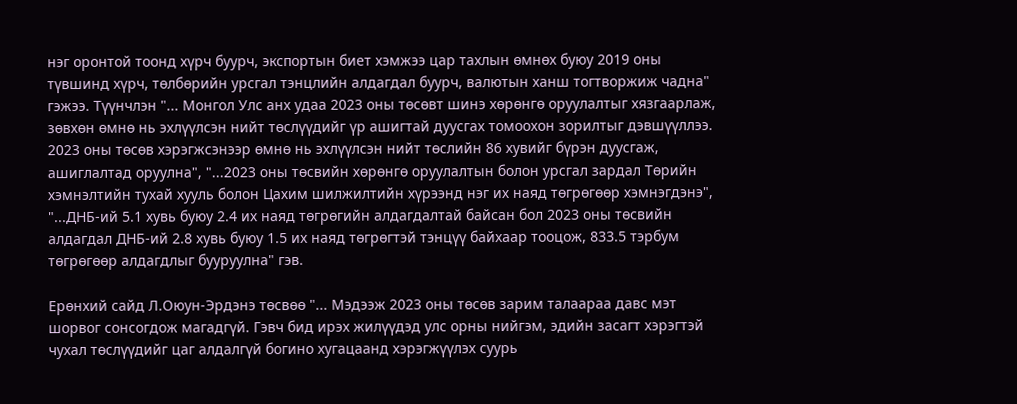нэг оронтой тоонд хүрч буурч, экспортын биет хэмжээ цар тахлын өмнөх буюу 2019 оны түвшинд хүрч, төлбөрийн урсгал тэнцлийн алдагдал буурч, валютын ханш тогтворжиж чадна" гэжээ. Түүнчлэн "... Монгол Улс анх удаа 2023 оны төсөвт шинэ хөрөнгө оруулалтыг хязгаарлаж, зөвхөн өмнө нь эхлүүлсэн нийт төслүүдийг үр ашигтай дуусгах томоохон зорилтыг дэвшүүллээ. 2023 оны төсөв хэрэгжсэнээр өмнө нь эхлүүлсэн нийт төслийн 86 хувийг бүрэн дуусгаж, ашиглалтад оруулна", "...2023 оны төсвийн хөрөнгө оруулалтын болон урсгал зардал Төрийн хэмнэлтийн тухай хууль болон Цахим шилжилтийн хүрээнд нэг их наяд төгрөгөөр хэмнэгдэнэ", "...ДНБ-ий 5.1 хувь буюу 2.4 их наяд төгрөгийн алдагдалтай байсан бол 2023 оны төсвийн алдагдал ДНБ-ий 2.8 хувь буюу 1.5 их наяд төгрөгтэй тэнцүү байхаар тооцож, 833.5 тэрбум төгрөгөөр алдагдлыг бууруулна" гэв.

Ерөнхий сайд Л.Оюун-Эрдэнэ төсвөө "... Мэдээж 2023 оны төсөв зарим талаараа давс мэт шорвог сонсогдож магадгүй. Гэвч бид ирэх жилүүдэд улс орны нийгэм, эдийн засагт хэрэгтэй чухал төслүүдийг цаг алдалгүй богино хугацаанд хэрэгжүүлэх суурь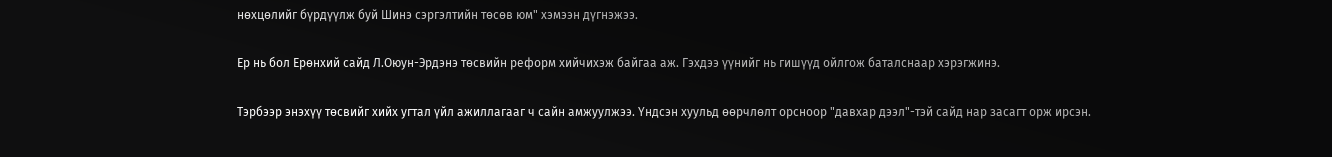нөхцөлийг бүрдүүлж буй Шинэ сэргэлтийн төсөв юм" хэмээн дүгнэжээ.

Ер нь бол Ерөнхий сайд Л.Оюун-Эрдэнэ төсвийн реформ хийчихэж байгаа аж. Гэхдээ үүнийг нь гишүүд ойлгож баталснаар хэрэгжинэ.

Тэрбээр энэхүү төсвийг хийх угтал үйл ажиллагааг ч сайн амжуулжээ. Үндсэн хуульд өөрчлөлт орсноор "давхар дээл"-тэй сайд нар засагт орж ирсэн.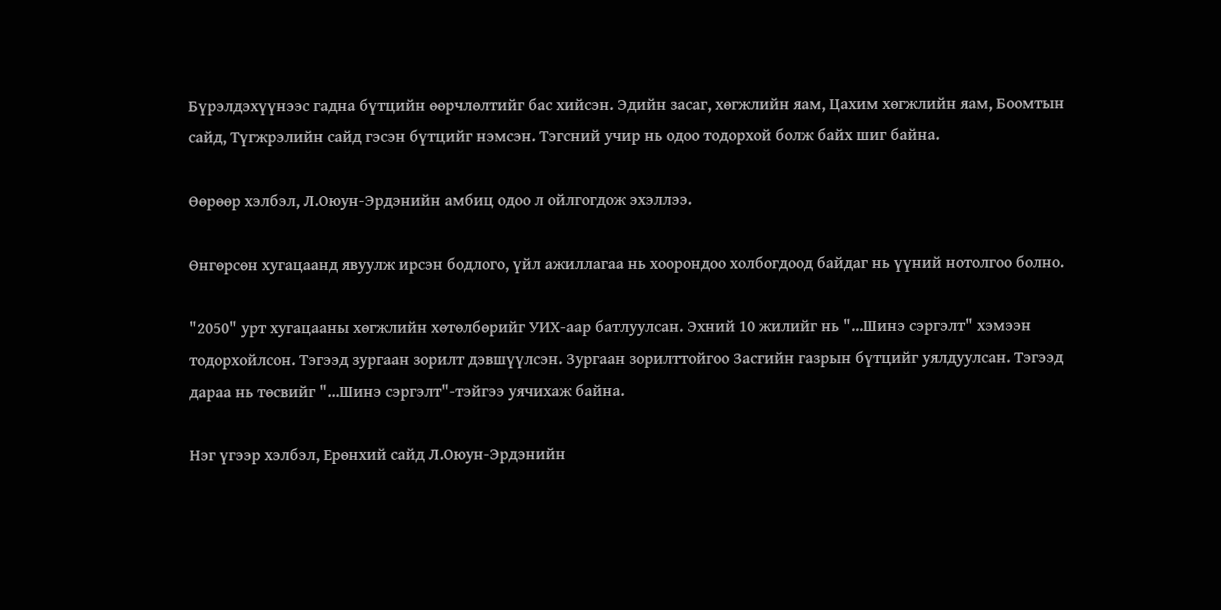Бүрэлдэхүүнээс гадна бүтцийн өөрчлөлтийг бас хийсэн. Эдийн засаг, хөгжлийн яам, Цахим хөгжлийн яам, Боомтын сайд, Түгжрэлийн сайд гэсэн бүтцийг нэмсэн. Тэгсний учир нь одоо тодорхой болж байх шиг байна.

Өөрөөр хэлбэл, Л.Оюун-Эрдэнийн амбиц одоо л ойлгогдож эхэллээ.

Өнгөрсөн хугацаанд явуулж ирсэн бодлого, үйл ажиллагаа нь хоорондоо холбогдоод байдаг нь үүний нотолгоо болно.

"2050" урт хугацааны хөгжлийн хөтөлбөрийг УИХ-аар батлуулсан. Эхний 10 жилийг нь "...Шинэ сэргэлт" хэмээн тодорхойлсон. Тэгээд зургаан зорилт дэвшүүлсэн. Зургаан зорилттойгоо Засгийн газрын бүтцийг уялдуулсан. Тэгээд дараа нь төсвийг "...Шинэ сэргэлт"-тэйгээ уячихаж байна.

Нэг үгээр хэлбэл, Ерөнхий сайд Л.Оюун-Эрдэнийн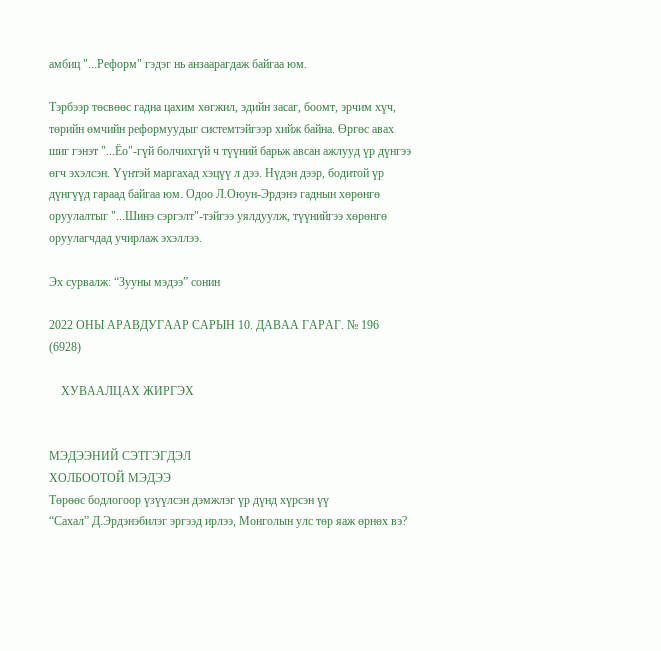амбиц "...Реформ" гэдэг нь анзаарагдаж байгаа юм.

Тэрбээр төсвөөс гадна цахим хөгжил, эдийн засаг, боомт, эрчим хүч, төрийн өмчийн реформуудыг системтэйгээр хийж байна. Өргөс авах шиг гэнэт "...Ёо"-гүй болчихгүй ч түүний барьж авсан ажлууд үр дүнгээ өгч эхэлсэн. Үүнтэй маргахад хэцүү л дээ. Нүдэн дээр, бодитой үр дүнгүүд гараад байгаа юм. Одоо Л.Оюун-Эрдэнэ гаднын хөрөнгө оруулалтыг "...Шинэ сэргэлт"-тэйгээ уялдуулж, түүнийгээ хөрөнгө оруулагчдад учирлаж эхэллээ.

Эх сурвалж: “Зууны мэдээ” сонин

2022 ОНЫ АРАВДУГААР САРЫН 10. ДАВАА ГАРАГ. № 196 (6928)

    ХУВААЛЦАХ ЖИРГЭХ


МЭДЭЭНИЙ СЭТГЭГДЭЛ
ХОЛБООТОЙ МЭДЭЭ
Төрөөс бодлогоор үзүүлсэн дэмжлэг үр дүнд хүрсэн үү
“Сахал” Д.Эрдэнэбилэг эргээд ирлээ, Монголын улс төр яаж өрнөх вэ?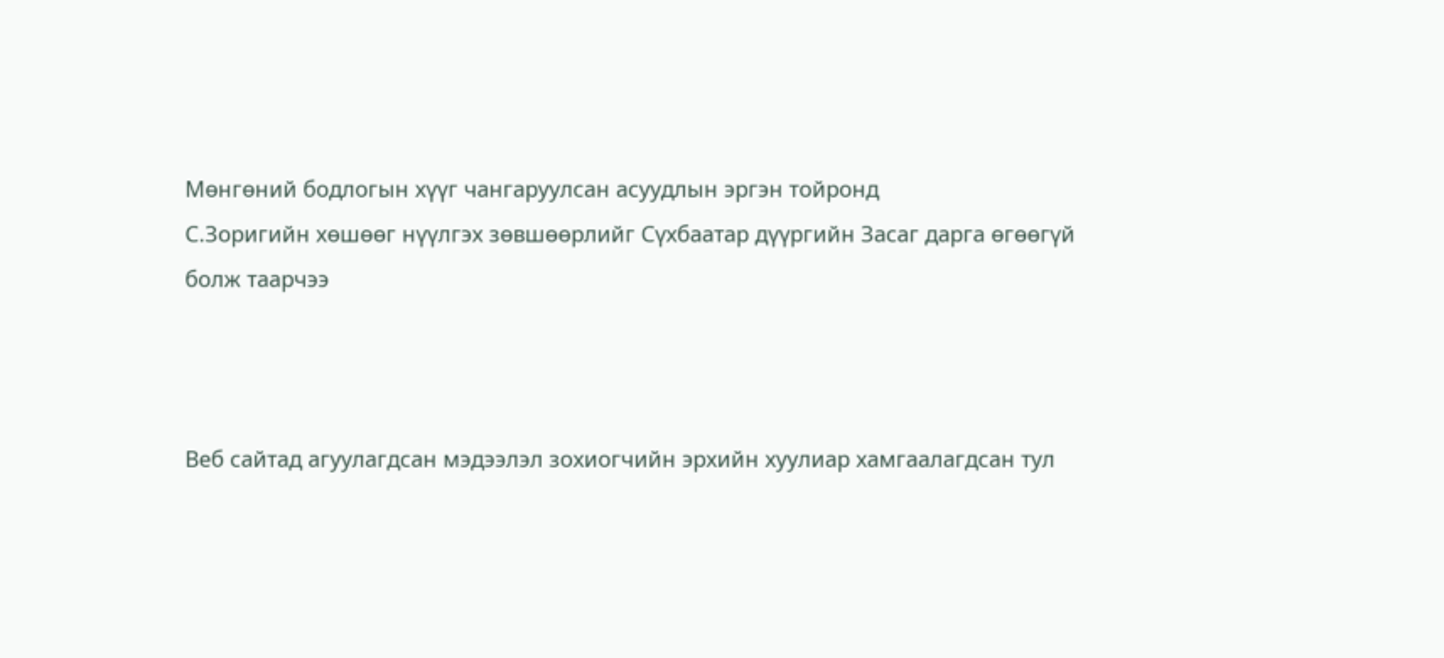Мөнгөний бодлогын хүүг чангаруулсан асуудлын эргэн тойронд
С.Зоригийн хөшөөг нүүлгэх зөвшөөрлийг Сүхбаатар дүүргийн Засаг дарга өгөөгүй болж таарчээ



Веб сайтад агуулагдсан мэдээлэл зохиогчийн эрхийн хуулиар хамгаалагдсан тул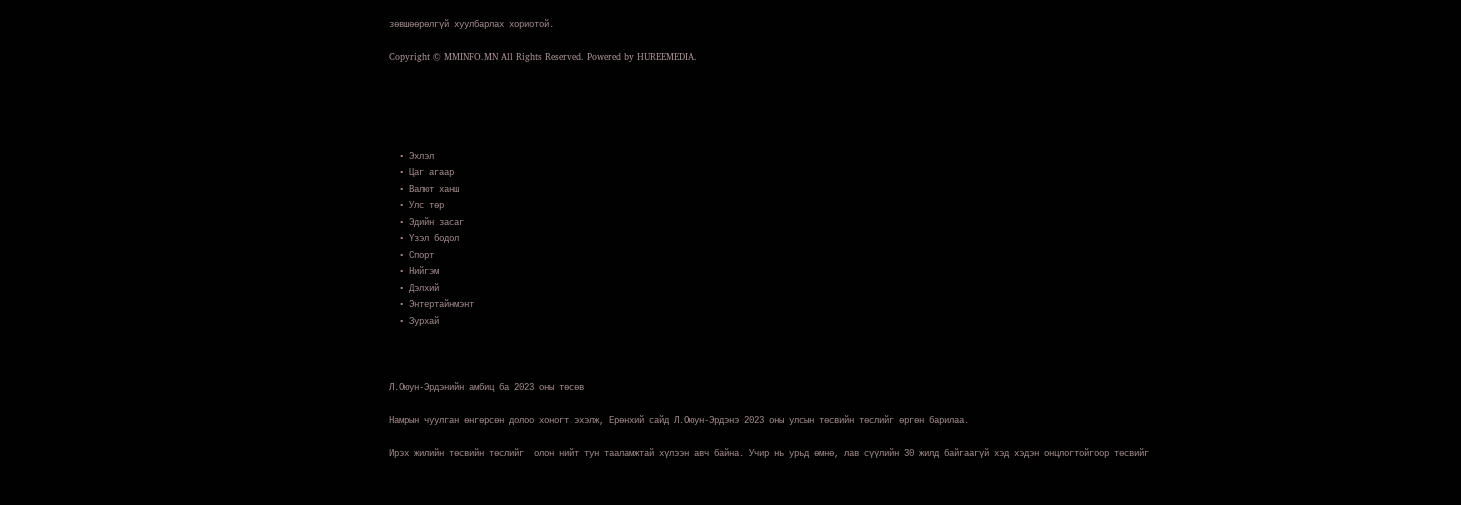зөвшөөрөлгүй хуулбарлах хориотой.

Copyright © MMINFO.MN All Rights Reserved. Powered by HUREEMEDIA.





  • Эхлэл
  • Цаг агаар
  • Валют ханш
  • Улс төр
  • Эдийн засаг
  • Үзэл бодол
  • Спорт
  • Нийгэм
  • Дэлхий
  • Энтертайнмэнт
  • Зурхай



Л.Оюун-Эрдэнийн амбиц ба 2023 оны төсөв

Намрын чуулган өнгөрсөн долоо хоногт эхэлж, Ерөнхий сайд Л.Оюун-Эрдэнэ 2023 оны улсын төсвийн төслийг өргөн барилаа.

Ирэх жилийн төсвийн төслийг  олон нийт тун тааламжтай хүлээн авч байна. Учир нь урьд өмнө, лав сүүлийн 30 жилд байгаагүй хэд хэдэн онцлогтойгоор төсвийг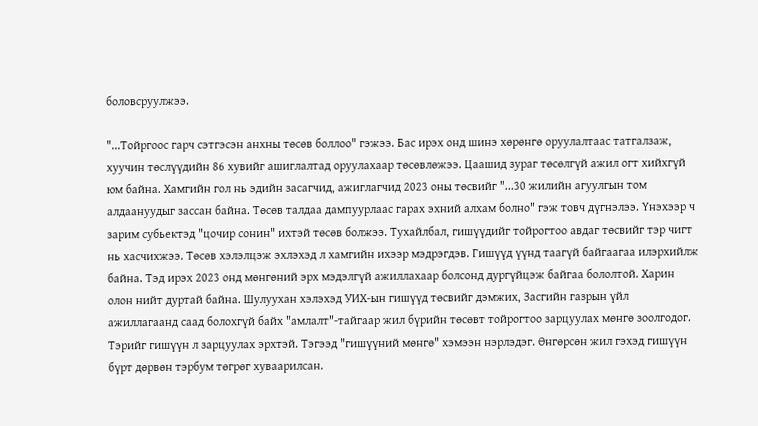боловсруулжээ.

"...Тойргоос гарч сэтгэсэн анхны төсөв боллоо" гэжээ. Бас ирэх онд шинэ хөрөнгө оруулалтаас татгалзаж, хуучин төслүүдийн 86 хувийг ашиглалтад оруулахаар төсөвлөжээ. Цаашид зураг төсөлгүй ажил огт хийхгүй юм байна. Хамгийн гол нь эдийн засагчид, ажиглагчид 2023 оны төсвийг "...30 жилийн агуулгын том алдаануудыг зассан байна. Төсөв талдаа дампуурлаас гарах эхний алхам болно" гэж товч дүгнэлээ. Үнэхээр ч зарим субьектэд "цочир сонин" ихтэй төсөв болжээ. Тухайлбал, гишүүдийг тойрогтоо авдаг төсвийг тэр чигт нь хасчихжээ. Төсөв хэлэлцэж эхлэхэд л хамгийн ихээр мэдрэгдэв. Гишүүд үүнд таагүй байгаагаа илэрхийлж байна. Тэд ирэх 2023 онд мөнгөний эрх мэдэлгүй ажиллахаар болсонд дургүйцэж байгаа бололтой. Харин олон нийт дуртай байна. Шулуухан хэлэхэд УИХ-ын гишүүд төсвийг дэмжих, Засгийн газрын үйл ажиллагаанд саад болохгүй байх "амлалт"-тайгаар жил бүрийн төсөвт тойрогтоо зарцуулах мөнгө зоолгодог. Тэрийг гишүүн л зарцуулах эрхтэй. Тэгээд "гишүүний мөнгө" хэмээн нэрлэдэг. Өнгөрсөн жил гэхэд гишүүн бүрт дөрвөн тэрбум төгрөг хуваарилсан.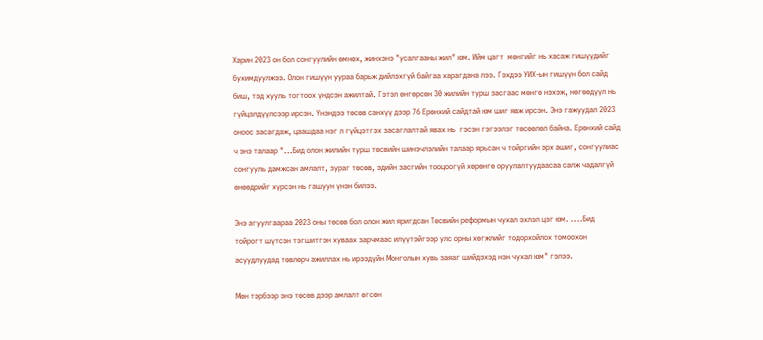Харин 2023 он бол сонгуулийн өмнөх, жинхэнэ "усалгааны жил" юм. Ийм цагт  мөнгийг нь хасаж гишүүдийг бухимдуулжээ. Олон гишүүн уураа барьж дийлэхгүй байгаа харагдана лээ. Гэхдээ УИХ-ын гишүүн бол сайд биш, тэд хууль тогтоох үндсэн ажилтай. Гэтэл өнгөрсөн 30 жилийн турш засгаас мөнгө нэхэж, нөгөөдүүл нь гүйцэлдүүлсээр ирсэн. Үнэндээ төсөв санхүү дээр 76 Ерөнхий сайдтай юм шиг явж ирсэн. Энэ гажуудал 2023 оноос засагдаж, цаашдаа нэг л гүйцэтгэх засаглалтай явах нь  гэсэн гэгээлэг төсөөлөл байна. Ерөнхий сайд ч энэ талаар "...Бид олон жилийн турш төсвийн шинэчлэлийн талаар ярьсан ч тойргийн эрх ашиг, сонгуулиас сонгууль дамжсан амлалт, зураг төсөв, эдийн засгийн тооцоогүй хөрөнгө оруулалтуудаасаа салж чадалгүй өнөөдрийг хүрсэн нь гашуун үнэн билээ.

Энэ агуулгаараа 2023 оны төсөв бол олон жил яригдсан Төсвийн реформын чухал эхлэл цэг юм. ....Бид тойрогт шүтсэн тэгшитгэн хуваах зарчмаас илүүтэйгээр улс орны хөгжлийг тодорхойлох томоохон асуудлуудад төвлөрч ажиллах нь ирээдүйн Монголын хувь заяаг шийдэхэд нэн чухал юм" гэлээ.

Мөн тэрбээр энэ төсөв дээр амлалт өгсөн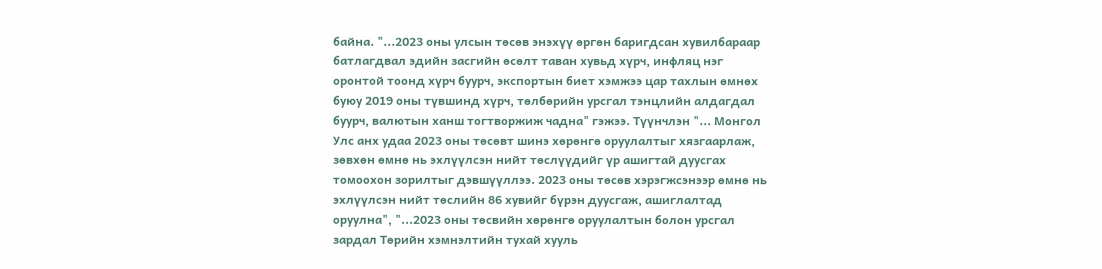байна. "...2023 оны улсын төсөв энэхүү өргөн баригдсан хувилбараар батлагдвал эдийн засгийн өсөлт таван хувьд хүрч, инфляц нэг оронтой тоонд хүрч буурч, экспортын биет хэмжээ цар тахлын өмнөх буюу 2019 оны түвшинд хүрч, төлбөрийн урсгал тэнцлийн алдагдал буурч, валютын ханш тогтворжиж чадна" гэжээ. Түүнчлэн "... Монгол Улс анх удаа 2023 оны төсөвт шинэ хөрөнгө оруулалтыг хязгаарлаж, зөвхөн өмнө нь эхлүүлсэн нийт төслүүдийг үр ашигтай дуусгах томоохон зорилтыг дэвшүүллээ. 2023 оны төсөв хэрэгжсэнээр өмнө нь эхлүүлсэн нийт төслийн 86 хувийг бүрэн дуусгаж, ашиглалтад оруулна", "...2023 оны төсвийн хөрөнгө оруулалтын болон урсгал зардал Төрийн хэмнэлтийн тухай хууль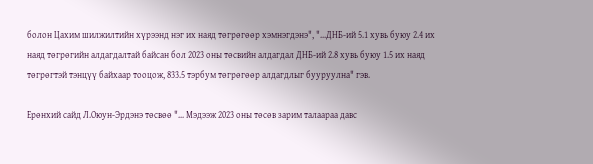болон Цахим шилжилтийн хүрээнд нэг их наяд төгрөгөөр хэмнэгдэнэ", "...ДНБ-ий 5.1 хувь буюу 2.4 их наяд төгрөгийн алдагдалтай байсан бол 2023 оны төсвийн алдагдал ДНБ-ий 2.8 хувь буюу 1.5 их наяд төгрөгтэй тэнцүү байхаар тооцож, 833.5 тэрбум төгрөгөөр алдагдлыг бууруулна" гэв.

Ерөнхий сайд Л.Оюун-Эрдэнэ төсвөө "... Мэдээж 2023 оны төсөв зарим талаараа давс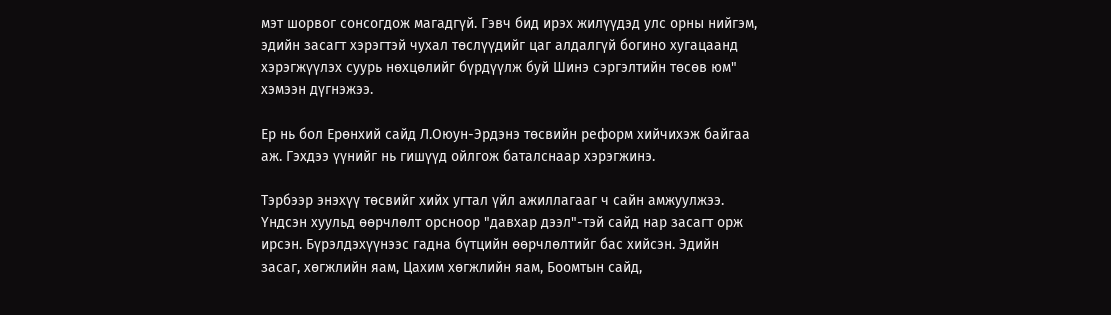мэт шорвог сонсогдож магадгүй. Гэвч бид ирэх жилүүдэд улс орны нийгэм, эдийн засагт хэрэгтэй чухал төслүүдийг цаг алдалгүй богино хугацаанд хэрэгжүүлэх суурь нөхцөлийг бүрдүүлж буй Шинэ сэргэлтийн төсөв юм" хэмээн дүгнэжээ.

Ер нь бол Ерөнхий сайд Л.Оюун-Эрдэнэ төсвийн реформ хийчихэж байгаа аж. Гэхдээ үүнийг нь гишүүд ойлгож баталснаар хэрэгжинэ.

Тэрбээр энэхүү төсвийг хийх угтал үйл ажиллагааг ч сайн амжуулжээ. Үндсэн хуульд өөрчлөлт орсноор "давхар дээл"-тэй сайд нар засагт орж ирсэн. Бүрэлдэхүүнээс гадна бүтцийн өөрчлөлтийг бас хийсэн. Эдийн засаг, хөгжлийн яам, Цахим хөгжлийн яам, Боомтын сайд,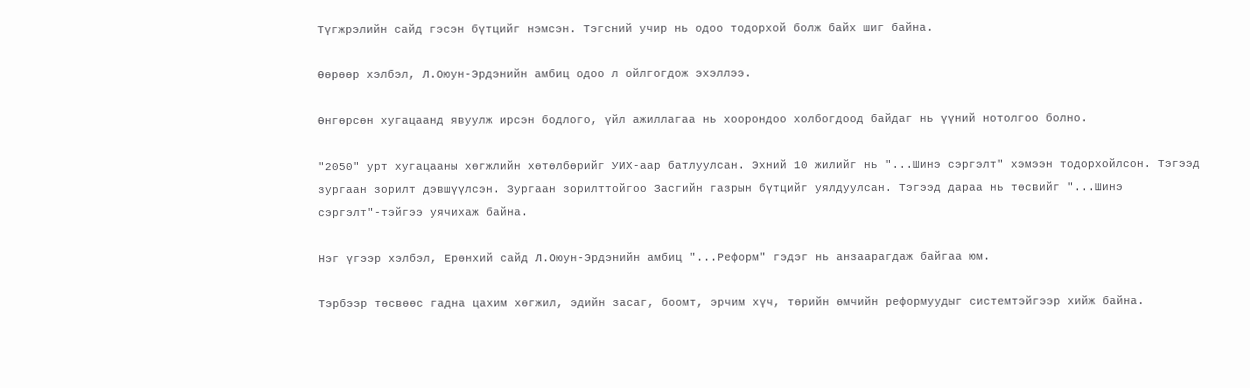Түгжрэлийн сайд гэсэн бүтцийг нэмсэн. Тэгсний учир нь одоо тодорхой болж байх шиг байна.

Өөрөөр хэлбэл, Л.Оюун-Эрдэнийн амбиц одоо л ойлгогдож эхэллээ.

Өнгөрсөн хугацаанд явуулж ирсэн бодлого, үйл ажиллагаа нь хоорондоо холбогдоод байдаг нь үүний нотолгоо болно.

"2050" урт хугацааны хөгжлийн хөтөлбөрийг УИХ-аар батлуулсан. Эхний 10 жилийг нь "...Шинэ сэргэлт" хэмээн тодорхойлсон. Тэгээд зургаан зорилт дэвшүүлсэн. Зургаан зорилттойгоо Засгийн газрын бүтцийг уялдуулсан. Тэгээд дараа нь төсвийг "...Шинэ сэргэлт"-тэйгээ уячихаж байна.

Нэг үгээр хэлбэл, Ерөнхий сайд Л.Оюун-Эрдэнийн амбиц "...Реформ" гэдэг нь анзаарагдаж байгаа юм.

Тэрбээр төсвөөс гадна цахим хөгжил, эдийн засаг, боомт, эрчим хүч, төрийн өмчийн реформуудыг системтэйгээр хийж байна.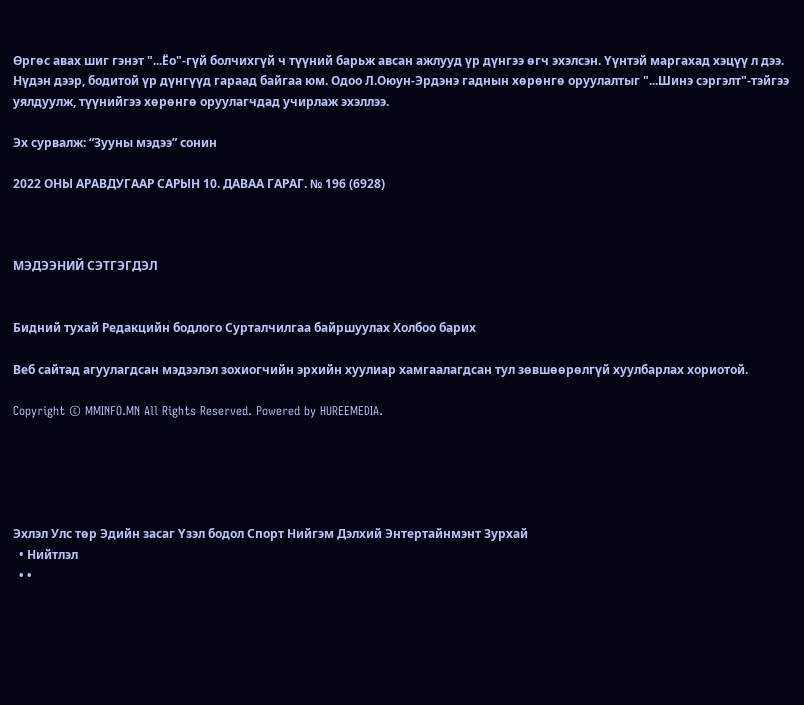Өргөс авах шиг гэнэт "...Ёо"-гүй болчихгүй ч түүний барьж авсан ажлууд үр дүнгээ өгч эхэлсэн. Үүнтэй маргахад хэцүү л дээ. Нүдэн дээр, бодитой үр дүнгүүд гараад байгаа юм. Одоо Л.Оюун-Эрдэнэ гаднын хөрөнгө оруулалтыг "...Шинэ сэргэлт"-тэйгээ уялдуулж, түүнийгээ хөрөнгө оруулагчдад учирлаж эхэллээ.

Эх сурвалж: “Зууны мэдээ” сонин

2022 ОНЫ АРАВДУГААР САРЫН 10. ДАВАА ГАРАГ. № 196 (6928)



МЭДЭЭНИЙ СЭТГЭГДЭЛ


Бидний тухай Редакцийн бодлого Сурталчилгаа байршуулах Холбоо барих

Веб сайтад агуулагдсан мэдээлэл зохиогчийн эрхийн хуулиар хамгаалагдсан тул зөвшөөрөлгүй хуулбарлах хориотой.

Copyright © MMINFO.MN All Rights Reserved. Powered by HUREEMEDIA.





Эхлэл Улс төр Эдийн засаг Үзэл бодол Спорт Нийгэм Дэлхий Энтертайнмэнт Зурхай
  • Нийтлэл
  • •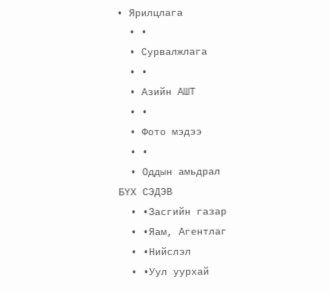• Ярилцлага
  • •
  • Сурвалжлага
  • •
  • Азийн АШТ
  • •
  • Фото мэдээ
  • •
  • Оддын амьдрал
БҮХ СЭДЭВ
  • •Засгийн газар
  • •Яам, Агентлаг
  • •Нийслэл
  • •Уул уурхай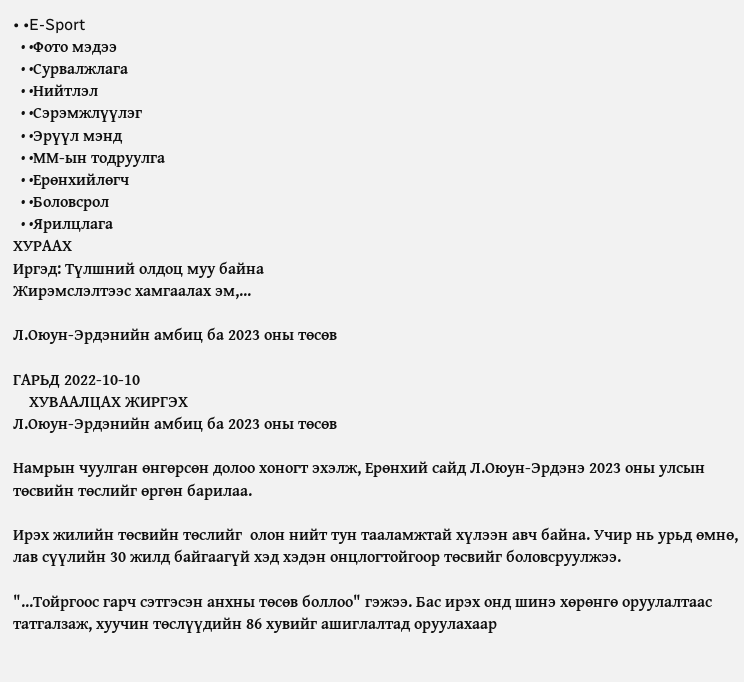• •E-Sport
  • •Фото мэдээ
  • •Сурвалжлага
  • •Нийтлэл
  • •Сэрэмжлүүлэг
  • •Эрүүл мэнд
  • •ММ-ын тодруулга
  • •Ерөнхийлөгч
  • •Боловсрол
  • •Ярилцлага
ХУРААХ
Иргэд: Түлшний олдоц муу байна
Жирэмслэлтээс хамгаалах эм,...

Л.Оюун-Эрдэнийн амбиц ба 2023 оны төсөв

ГАРЬД 2022-10-10
    ХУВААЛЦАХ ЖИРГЭХ
Л.Оюун-Эрдэнийн амбиц ба 2023 оны төсөв

Намрын чуулган өнгөрсөн долоо хоногт эхэлж, Ерөнхий сайд Л.Оюун-Эрдэнэ 2023 оны улсын төсвийн төслийг өргөн барилаа.

Ирэх жилийн төсвийн төслийг  олон нийт тун тааламжтай хүлээн авч байна. Учир нь урьд өмнө, лав сүүлийн 30 жилд байгаагүй хэд хэдэн онцлогтойгоор төсвийг боловсруулжээ.

"...Тойргоос гарч сэтгэсэн анхны төсөв боллоо" гэжээ. Бас ирэх онд шинэ хөрөнгө оруулалтаас татгалзаж, хуучин төслүүдийн 86 хувийг ашиглалтад оруулахаар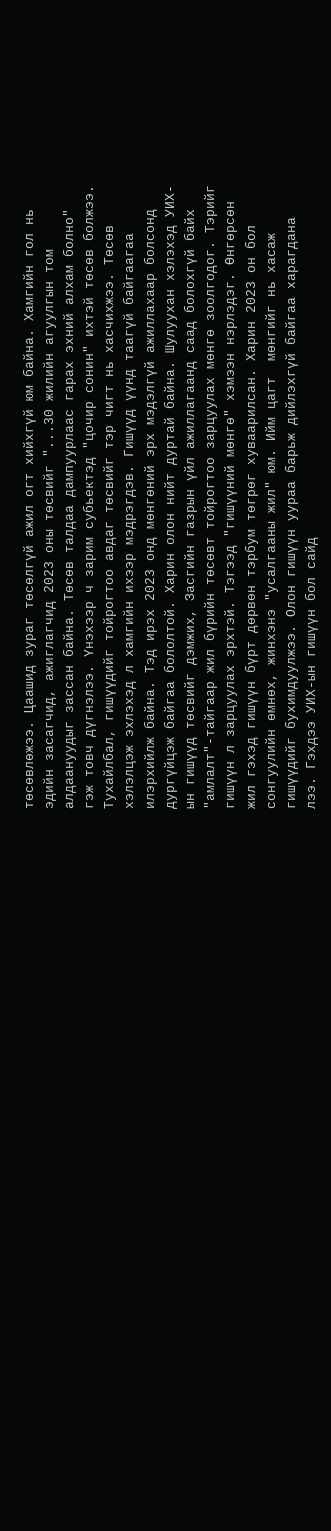төсөвлөжээ. Цаашид зураг төсөлгүй ажил огт хийхгүй юм байна. Хамгийн гол нь эдийн засагчид, ажиглагчид 2023 оны төсвийг "...30 жилийн агуулгын том алдаануудыг зассан байна. Төсөв талдаа дампуурлаас гарах эхний алхам болно" гэж товч дүгнэлээ. Үнэхээр ч зарим субьектэд "цочир сонин" ихтэй төсөв болжээ. Тухайлбал, гишүүдийг тойрогтоо авдаг төсвийг тэр чигт нь хасчихжээ. Төсөв хэлэлцэж эхлэхэд л хамгийн ихээр мэдрэгдэв. Гишүүд үүнд таагүй байгаагаа илэрхийлж байна. Тэд ирэх 2023 онд мөнгөний эрх мэдэлгүй ажиллахаар болсонд дургүйцэж байгаа бололтой. Харин олон нийт дуртай байна. Шулуухан хэлэхэд УИХ-ын гишүүд төсвийг дэмжих, Засгийн газрын үйл ажиллагаанд саад болохгүй байх "амлалт"-тайгаар жил бүрийн төсөвт тойрогтоо зарцуулах мөнгө зоолгодог. Тэрийг гишүүн л зарцуулах эрхтэй. Тэгээд "гишүүний мөнгө" хэмээн нэрлэдэг. Өнгөрсөн жил гэхэд гишүүн бүрт дөрвөн тэрбум төгрөг хуваарилсан. Харин 2023 он бол сонгуулийн өмнөх, жинхэнэ "усалгааны жил" юм. Ийм цагт  мөнгийг нь хасаж гишүүдийг бухимдуулжээ. Олон гишүүн уураа барьж дийлэхгүй байгаа харагдана лээ. Гэхдээ УИХ-ын гишүүн бол сайд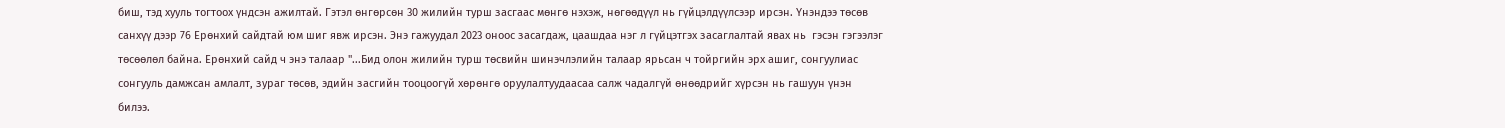биш, тэд хууль тогтоох үндсэн ажилтай. Гэтэл өнгөрсөн 30 жилийн турш засгаас мөнгө нэхэж, нөгөөдүүл нь гүйцэлдүүлсээр ирсэн. Үнэндээ төсөв санхүү дээр 76 Ерөнхий сайдтай юм шиг явж ирсэн. Энэ гажуудал 2023 оноос засагдаж, цаашдаа нэг л гүйцэтгэх засаглалтай явах нь  гэсэн гэгээлэг төсөөлөл байна. Ерөнхий сайд ч энэ талаар "...Бид олон жилийн турш төсвийн шинэчлэлийн талаар ярьсан ч тойргийн эрх ашиг, сонгуулиас сонгууль дамжсан амлалт, зураг төсөв, эдийн засгийн тооцоогүй хөрөнгө оруулалтуудаасаа салж чадалгүй өнөөдрийг хүрсэн нь гашуун үнэн билээ.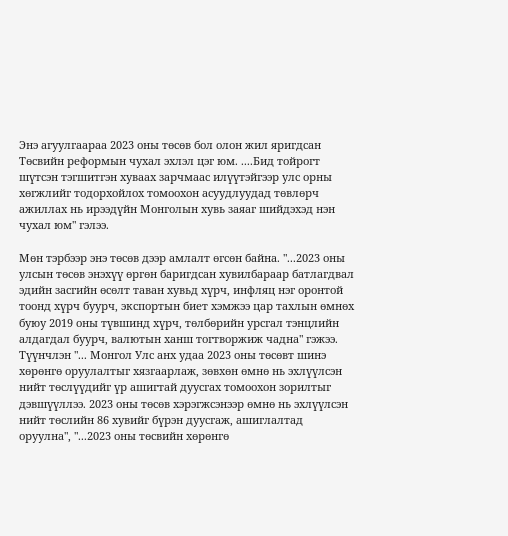Энэ агуулгаараа 2023 оны төсөв бол олон жил яригдсан Төсвийн реформын чухал эхлэл цэг юм. ....Бид тойрогт шүтсэн тэгшитгэн хуваах зарчмаас илүүтэйгээр улс орны хөгжлийг тодорхойлох томоохон асуудлуудад төвлөрч ажиллах нь ирээдүйн Монголын хувь заяаг шийдэхэд нэн чухал юм" гэлээ.

Мөн тэрбээр энэ төсөв дээр амлалт өгсөн байна. "...2023 оны улсын төсөв энэхүү өргөн баригдсан хувилбараар батлагдвал эдийн засгийн өсөлт таван хувьд хүрч, инфляц нэг оронтой тоонд хүрч буурч, экспортын биет хэмжээ цар тахлын өмнөх буюу 2019 оны түвшинд хүрч, төлбөрийн урсгал тэнцлийн алдагдал буурч, валютын ханш тогтворжиж чадна" гэжээ. Түүнчлэн "... Монгол Улс анх удаа 2023 оны төсөвт шинэ хөрөнгө оруулалтыг хязгаарлаж, зөвхөн өмнө нь эхлүүлсэн нийт төслүүдийг үр ашигтай дуусгах томоохон зорилтыг дэвшүүллээ. 2023 оны төсөв хэрэгжсэнээр өмнө нь эхлүүлсэн нийт төслийн 86 хувийг бүрэн дуусгаж, ашиглалтад оруулна", "...2023 оны төсвийн хөрөнгө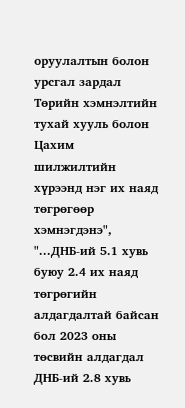оруулалтын болон урсгал зардал Төрийн хэмнэлтийн тухай хууль болон Цахим шилжилтийн хүрээнд нэг их наяд төгрөгөөр хэмнэгдэнэ", "...ДНБ-ий 5.1 хувь буюу 2.4 их наяд төгрөгийн алдагдалтай байсан бол 2023 оны төсвийн алдагдал ДНБ-ий 2.8 хувь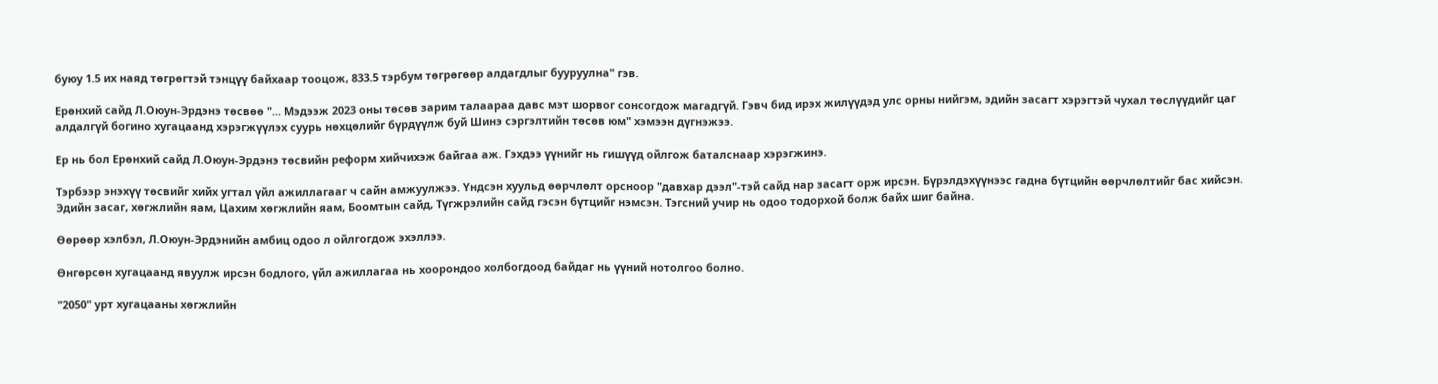буюу 1.5 их наяд төгрөгтэй тэнцүү байхаар тооцож, 833.5 тэрбум төгрөгөөр алдагдлыг бууруулна" гэв.

Ерөнхий сайд Л.Оюун-Эрдэнэ төсвөө "... Мэдээж 2023 оны төсөв зарим талаараа давс мэт шорвог сонсогдож магадгүй. Гэвч бид ирэх жилүүдэд улс орны нийгэм, эдийн засагт хэрэгтэй чухал төслүүдийг цаг алдалгүй богино хугацаанд хэрэгжүүлэх суурь нөхцөлийг бүрдүүлж буй Шинэ сэргэлтийн төсөв юм" хэмээн дүгнэжээ.

Ер нь бол Ерөнхий сайд Л.Оюун-Эрдэнэ төсвийн реформ хийчихэж байгаа аж. Гэхдээ үүнийг нь гишүүд ойлгож баталснаар хэрэгжинэ.

Тэрбээр энэхүү төсвийг хийх угтал үйл ажиллагааг ч сайн амжуулжээ. Үндсэн хуульд өөрчлөлт орсноор "давхар дээл"-тэй сайд нар засагт орж ирсэн. Бүрэлдэхүүнээс гадна бүтцийн өөрчлөлтийг бас хийсэн. Эдийн засаг, хөгжлийн яам, Цахим хөгжлийн яам, Боомтын сайд, Түгжрэлийн сайд гэсэн бүтцийг нэмсэн. Тэгсний учир нь одоо тодорхой болж байх шиг байна.

Өөрөөр хэлбэл, Л.Оюун-Эрдэнийн амбиц одоо л ойлгогдож эхэллээ.

Өнгөрсөн хугацаанд явуулж ирсэн бодлого, үйл ажиллагаа нь хоорондоо холбогдоод байдаг нь үүний нотолгоо болно.

"2050" урт хугацааны хөгжлийн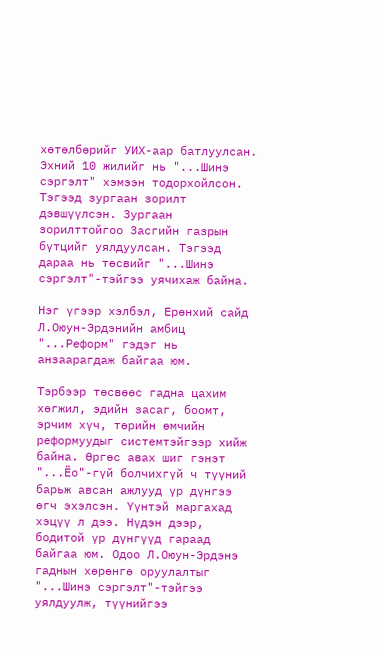хөтөлбөрийг УИХ-аар батлуулсан. Эхний 10 жилийг нь "...Шинэ сэргэлт" хэмээн тодорхойлсон. Тэгээд зургаан зорилт дэвшүүлсэн. Зургаан зорилттойгоо Засгийн газрын бүтцийг уялдуулсан. Тэгээд дараа нь төсвийг "...Шинэ сэргэлт"-тэйгээ уячихаж байна.

Нэг үгээр хэлбэл, Ерөнхий сайд Л.Оюун-Эрдэнийн амбиц "...Реформ" гэдэг нь анзаарагдаж байгаа юм.

Тэрбээр төсвөөс гадна цахим хөгжил, эдийн засаг, боомт, эрчим хүч, төрийн өмчийн реформуудыг системтэйгээр хийж байна. Өргөс авах шиг гэнэт "...Ёо"-гүй болчихгүй ч түүний барьж авсан ажлууд үр дүнгээ өгч эхэлсэн. Үүнтэй маргахад хэцүү л дээ. Нүдэн дээр, бодитой үр дүнгүүд гараад байгаа юм. Одоо Л.Оюун-Эрдэнэ гаднын хөрөнгө оруулалтыг "...Шинэ сэргэлт"-тэйгээ уялдуулж, түүнийгээ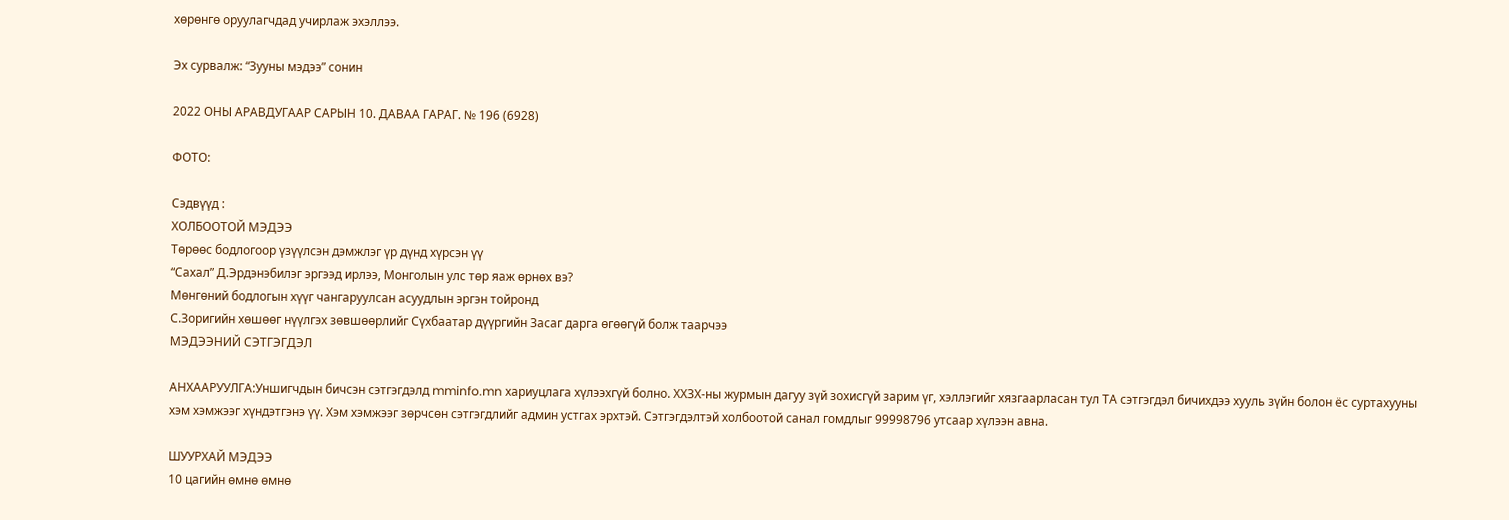хөрөнгө оруулагчдад учирлаж эхэллээ.

Эх сурвалж: “Зууны мэдээ” сонин

2022 ОНЫ АРАВДУГААР САРЫН 10. ДАВАА ГАРАГ. № 196 (6928)

ФОТО:

Сэдвүүд :
ХОЛБООТОЙ МЭДЭЭ
Төрөөс бодлогоор үзүүлсэн дэмжлэг үр дүнд хүрсэн үү
“Сахал” Д.Эрдэнэбилэг эргээд ирлээ, Монголын улс төр яаж өрнөх вэ?
Мөнгөний бодлогын хүүг чангаруулсан асуудлын эргэн тойронд
С.Зоригийн хөшөөг нүүлгэх зөвшөөрлийг Сүхбаатар дүүргийн Засаг дарга өгөөгүй болж таарчээ
МЭДЭЭНИЙ СЭТГЭГДЭЛ

АНХААРУУЛГА:Уншигчдын бичсэн сэтгэгдэлд mminfo.mn хариуцлага хүлээхгүй болно. ХХЗХ-ны журмын дагуу зүй зохисгүй зарим үг, хэллэгийг хязгаарласан тул ТА сэтгэгдэл бичихдээ хууль зүйн болон ёс суртахууны хэм хэмжээг хүндэтгэнэ үү. Хэм хэмжээг зөрчсөн сэтгэгдлийг админ устгах эрхтэй. Сэтгэгдэлтэй холбоотой санал гомдлыг 99998796 утсаар хүлээн авна.

ШУУРХАЙ МЭДЭЭ
10 цагийн өмнө өмнө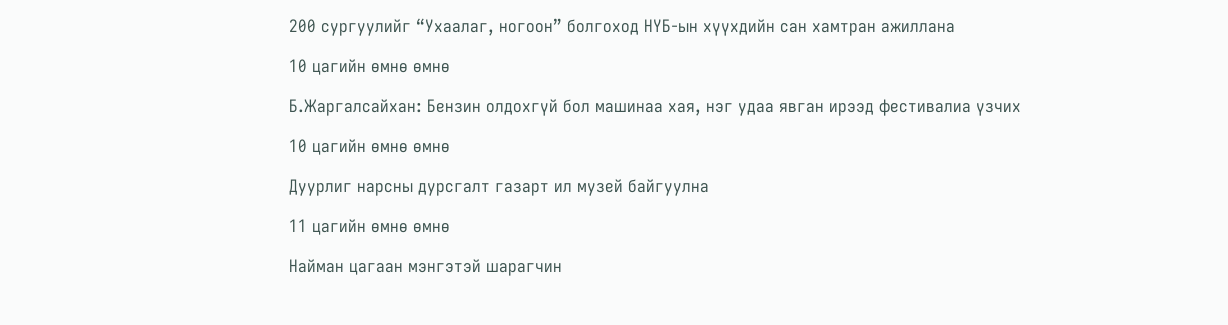200 сургуулийг “Ухаалаг, ногоон” болгоход НҮБ-ын хүүхдийн сан хамтран ажиллана

10 цагийн өмнө өмнө

Б.Жаргалсайхан: Бензин олдохгүй бол машинаа хая, нэг удаа явган ирээд фестивалиа үзчих

10 цагийн өмнө өмнө

Дуурлиг нарсны дурсгалт газарт ил музей байгуулна

11 цагийн өмнө өмнө

Найман цагаан мэнгэтэй шарагчин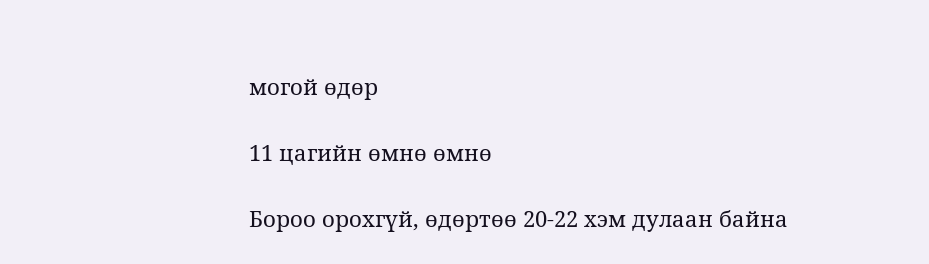могой өдөр

11 цагийн өмнө өмнө

Бороо орохгүй, өдөртөө 20-22 хэм дулаан байна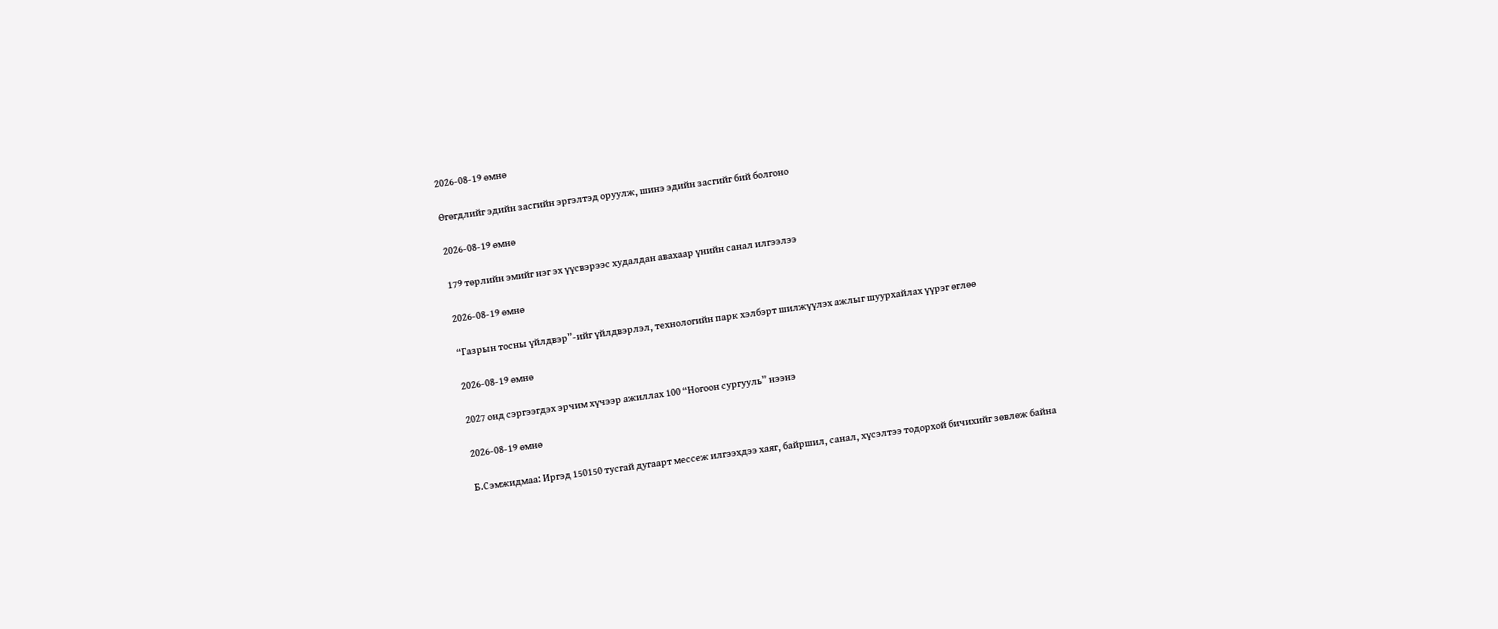2026-08-19 өмнө

Өгөгдлийг эдийн засгийн эргэлтэд оруулж, шинэ эдийн засгийг бий болгоно

2026-08-19 өмнө

179 төрлийн эмийг нэг эх үүсвэрээс худалдан авахаар үнийн санал илгээлээ

2026-08-19 өмнө

“Газрын тосны үйлдвэр”-ийг үйлдвэрлэл, технологийн парк хэлбэрт шилжүүлэх ажлыг шуурхайлах үүрэг өглөө

2026-08-19 өмнө

2027 онд сэргээгдэх эрчим хүчээр ажиллах 100 “Ногоон сургууль” нээнэ

2026-08-19 өмнө

Б.Сэмжидмаа: Иргэд 150150 тусгай дугаарт мессеж илгээхдээ хаяг, байршил, санал, хүсэлтээ тодорхой бичихийг зөвлөж байна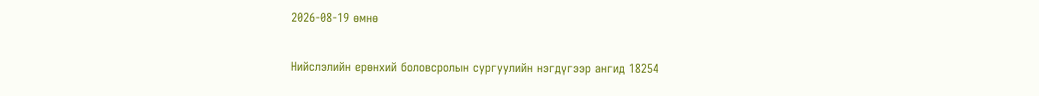2026-08-19 өмнө

Нийслэлийн ерөнхий боловсролын сургуулийн нэгдүгээр ангид 18254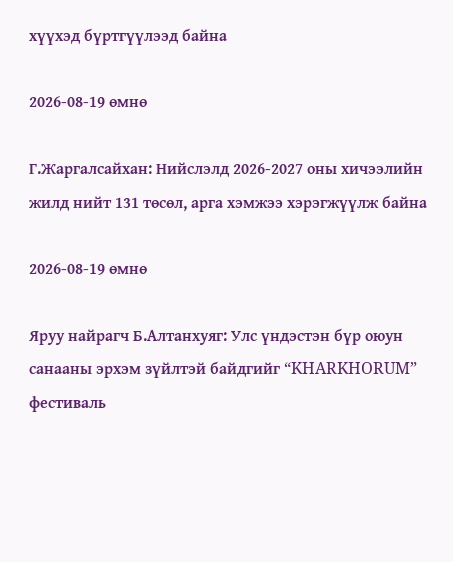хүүхэд бүртгүүлээд байна

2026-08-19 өмнө

Г.Жаргалсайхан: Нийслэлд 2026-2027 оны хичээлийн жилд нийт 131 төсөл, арга хэмжээ хэрэгжүүлж байна

2026-08-19 өмнө

Яруу найрагч Б.Алтанхуяг: Улс үндэстэн бүр оюун санааны эрхэм зүйлтэй байдгийг “KHARKHORUM” фестиваль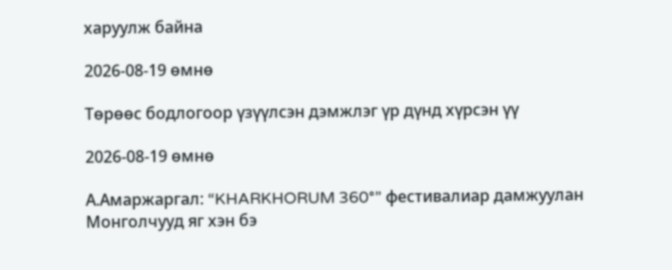харуулж байна

2026-08-19 өмнө

Төрөөс бодлогоор үзүүлсэн дэмжлэг үр дүнд хүрсэн үү

2026-08-19 өмнө

А.Амаржаргал: “KHARKHORUM 360°” фестивалиар дамжуулан Монголчууд яг хэн бэ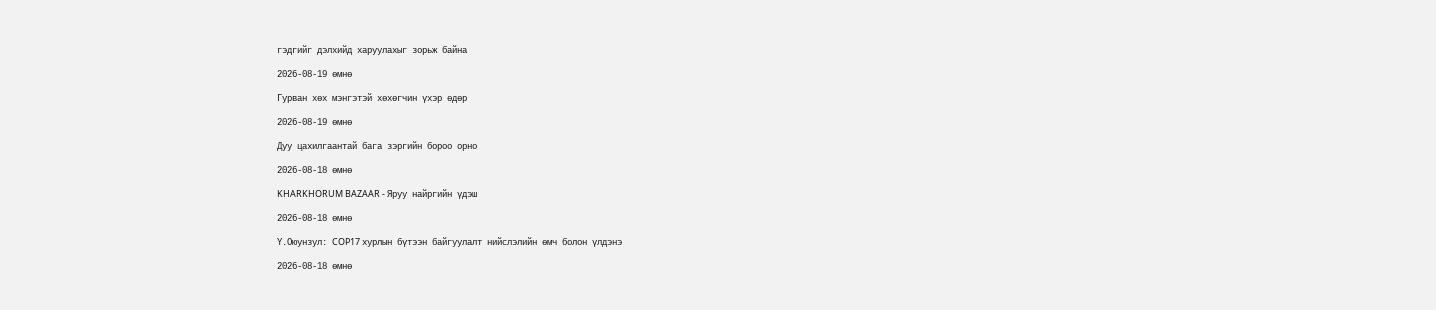гэдгийг дэлхийд харуулахыг зорьж байна

2026-08-19 өмнө

Гурван хөх мэнгэтэй хөхөгчин үхэр өдөр

2026-08-19 өмнө

Дуу цахилгаантай бага зэргийн бороо орно

2026-08-18 өмнө

KHARKHORUM BAZAAR - Яруу найргийн үдэш

2026-08-18 өмнө

Ү.Оюунзул: COP17 хурлын бүтээн байгуулалт нийслэлийн өмч болон үлдэнэ

2026-08-18 өмнө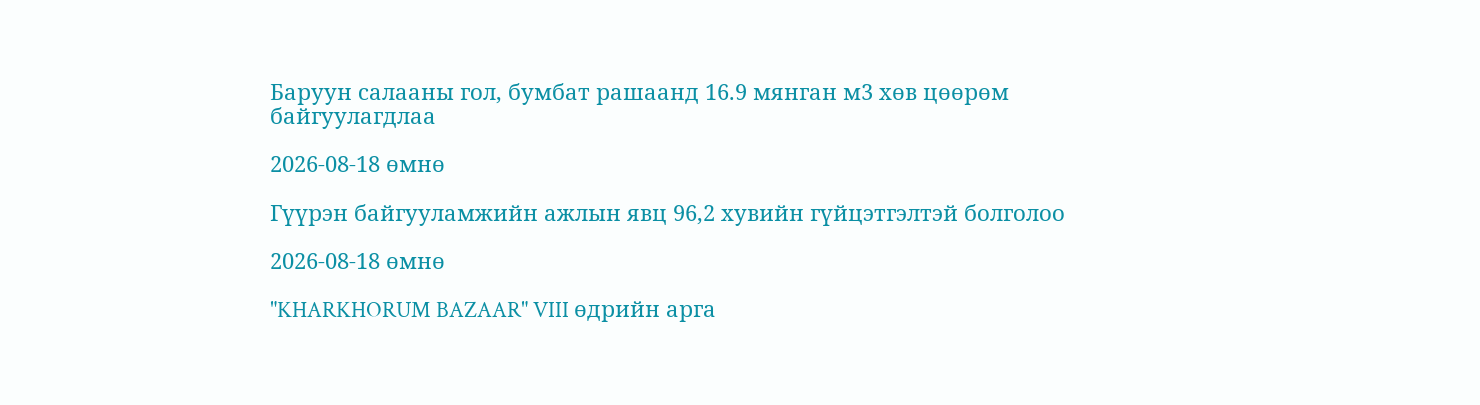Баруун салааны гол, бумбат рашаанд 16.9 мянган м3 хөв цөөрөм байгуулагдлаа

2026-08-18 өмнө

Гүүрэн байгууламжийн ажлын явц 96,2 хувийн гүйцэтгэлтэй болголоо

2026-08-18 өмнө

"KHARKHORUM BAZAAR" VIII өдрийн арга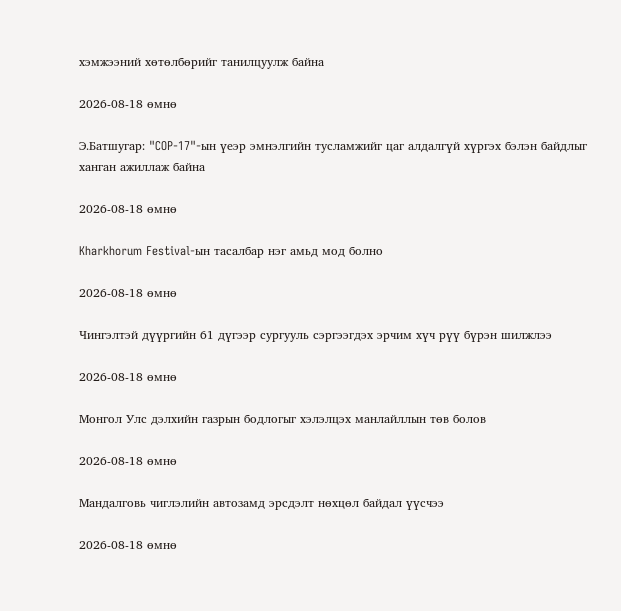хэмжээний хөтөлбөрийг танилцуулж байна

2026-08-18 өмнө

Э.Батшугар: "COP-17"-ын үеэр эмнэлгийн тусламжийг цаг алдалгүй хүргэх бэлэн байдлыг ханган ажиллаж байна

2026-08-18 өмнө

Kharkhorum Festival-ын тасалбар нэг амьд мод болно

2026-08-18 өмнө

Чингэлтэй дүүргийн 61 дүгээр сургууль сэргээгдэх эрчим хүч рүү бүрэн шилжлээ

2026-08-18 өмнө

Монгол Улс дэлхийн газрын бодлогыг хэлэлцэх манлайллын төв болов

2026-08-18 өмнө

Мандалговь чиглэлийн автозамд эрсдэлт нөхцөл байдал үүсчээ

2026-08-18 өмнө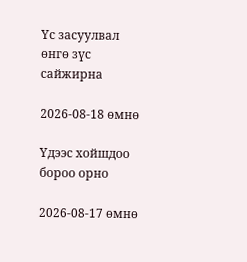Үс засуулвал өнгө зүс сайжирна

2026-08-18 өмнө

Үдээс хойшдоо бороо орно

2026-08-17 өмнө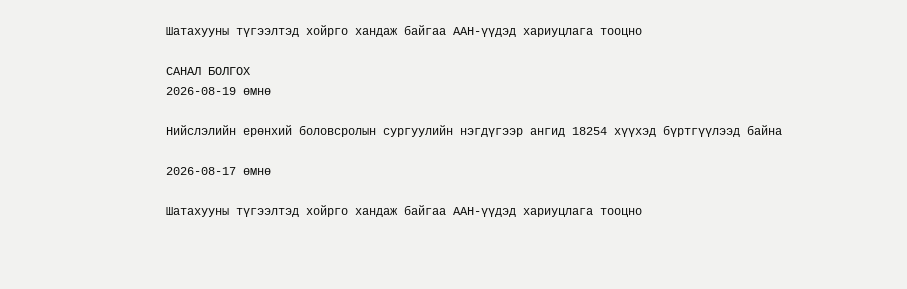Шатахууны түгээлтэд хойрго хандаж байгаа ААН-үүдэд хариуцлага тооцно

САНАЛ БОЛГОХ
2026-08-19 өмнө

Нийслэлийн ерөнхий боловсролын сургуулийн нэгдүгээр ангид 18254 хүүхэд бүртгүүлээд байна

2026-08-17 өмнө

Шатахууны түгээлтэд хойрго хандаж байгаа ААН-үүдэд хариуцлага тооцно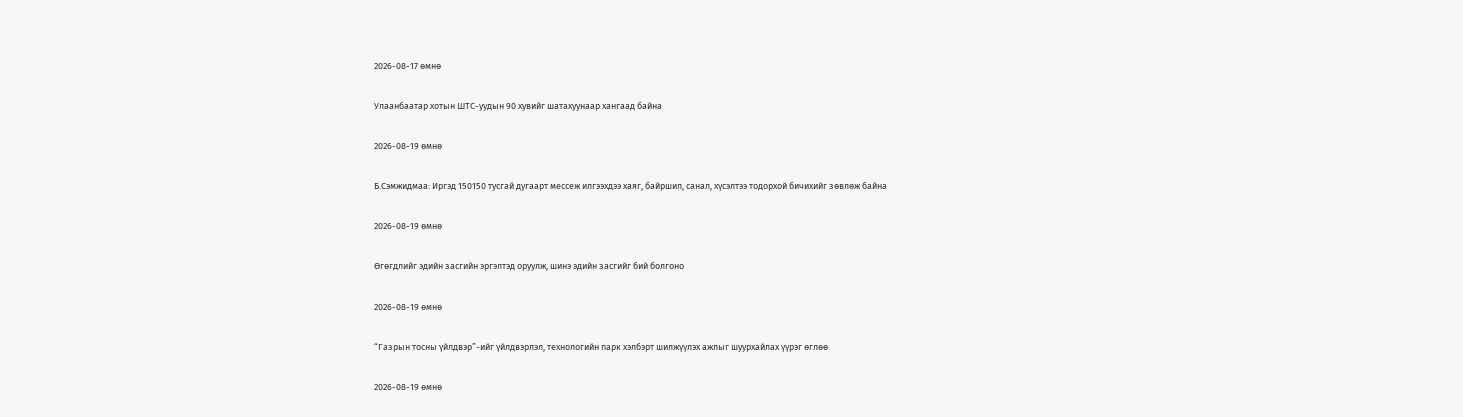2026-08-17 өмнө

Улаанбаатар хотын ШТС-уудын 90 хувийг шатахуунаар хангаад байна

2026-08-19 өмнө

Б.Сэмжидмаа: Иргэд 150150 тусгай дугаарт мессеж илгээхдээ хаяг, байршил, санал, хүсэлтээ тодорхой бичихийг зөвлөж байна

2026-08-19 өмнө

Өгөгдлийг эдийн засгийн эргэлтэд оруулж, шинэ эдийн засгийг бий болгоно

2026-08-19 өмнө

“Газрын тосны үйлдвэр”-ийг үйлдвэрлэл, технологийн парк хэлбэрт шилжүүлэх ажлыг шуурхайлах үүрэг өглөө

2026-08-19 өмнө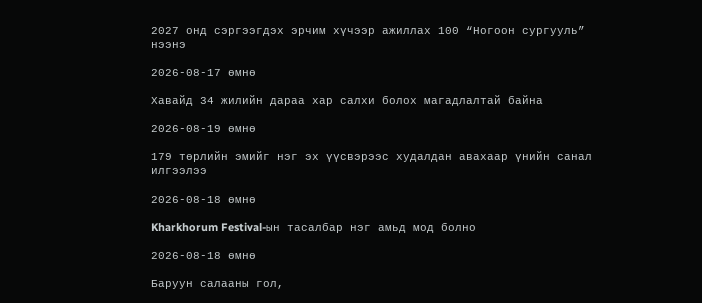2027 онд сэргээгдэх эрчим хүчээр ажиллах 100 “Ногоон сургууль” нээнэ

2026-08-17 өмнө

Хавайд 34 жилийн дараа хар салхи болох магадлалтай байна

2026-08-19 өмнө

179 төрлийн эмийг нэг эх үүсвэрээс худалдан авахаар үнийн санал илгээлээ

2026-08-18 өмнө

Kharkhorum Festival-ын тасалбар нэг амьд мод болно

2026-08-18 өмнө

Баруун салааны гол,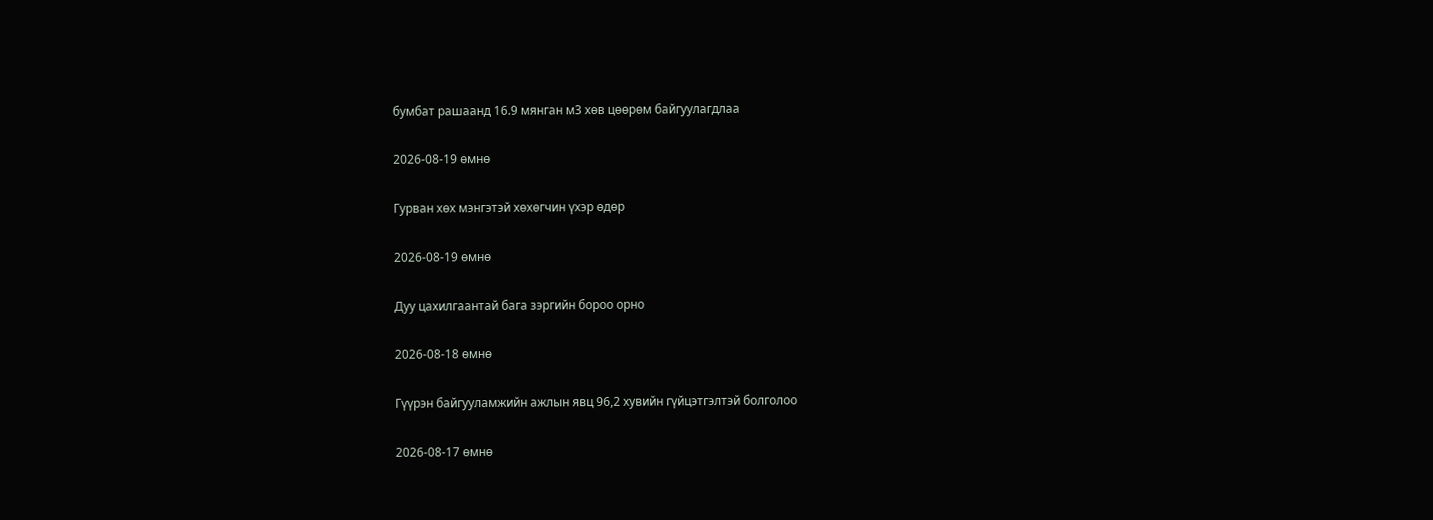бумбат рашаанд 16.9 мянган м3 хөв цөөрөм байгуулагдлаа

2026-08-19 өмнө

Гурван хөх мэнгэтэй хөхөгчин үхэр өдөр

2026-08-19 өмнө

Дуу цахилгаантай бага зэргийн бороо орно

2026-08-18 өмнө

Гүүрэн байгууламжийн ажлын явц 96,2 хувийн гүйцэтгэлтэй болголоо

2026-08-17 өмнө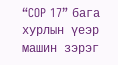“COP 17” бага хурлын үеэр машин зэрэг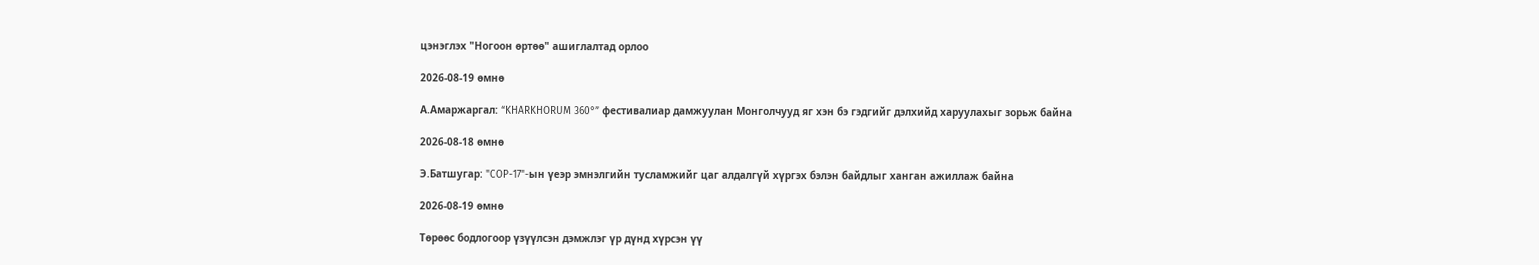цэнэглэх "Ногоон өртөө" ашиглалтад орлоо

2026-08-19 өмнө

А.Амаржаргал: “KHARKHORUM 360°” фестивалиар дамжуулан Монголчууд яг хэн бэ гэдгийг дэлхийд харуулахыг зорьж байна

2026-08-18 өмнө

Э.Батшугар: "COP-17"-ын үеэр эмнэлгийн тусламжийг цаг алдалгүй хүргэх бэлэн байдлыг ханган ажиллаж байна

2026-08-19 өмнө

Төрөөс бодлогоор үзүүлсэн дэмжлэг үр дүнд хүрсэн үү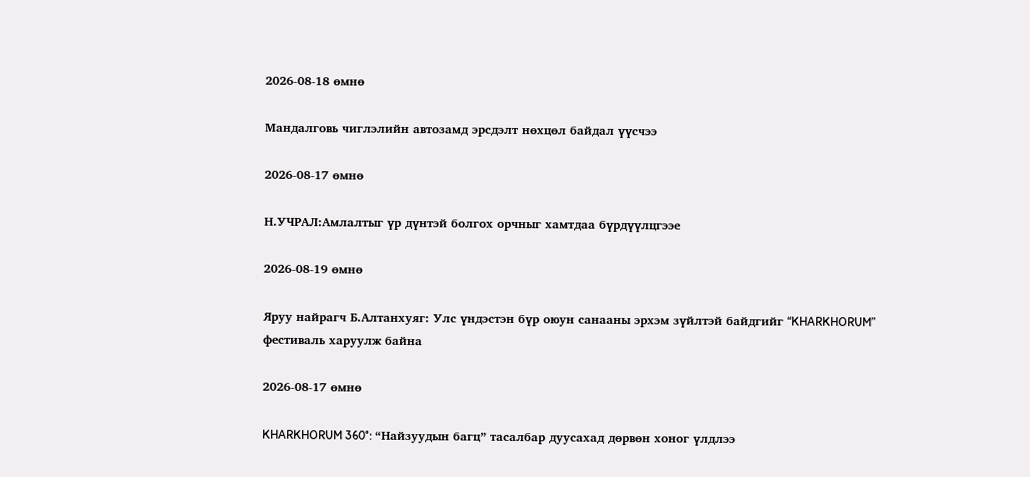2026-08-18 өмнө

Мандалговь чиглэлийн автозамд эрсдэлт нөхцөл байдал үүсчээ

2026-08-17 өмнө

Н.УЧРАЛ:Амлалтыг үр дүнтэй болгох орчныг хамтдаа бүрдүүлцгээе

2026-08-19 өмнө

Яруу найрагч Б.Алтанхуяг: Улс үндэстэн бүр оюун санааны эрхэм зүйлтэй байдгийг “KHARKHORUM” фестиваль харуулж байна

2026-08-17 өмнө

KHARKHORUM 360°: “Найзуудын багц” тасалбар дуусахад дөрвөн хоног үлдлээ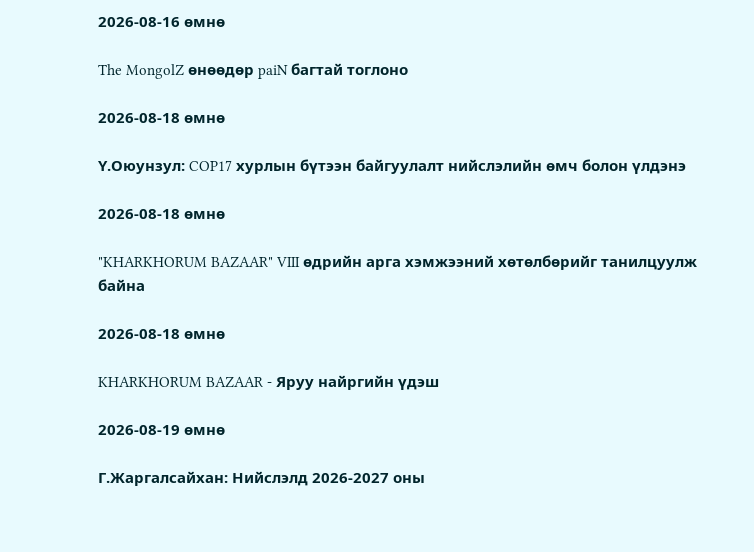2026-08-16 өмнө

The MongolZ өнөөдөр paiN багтай тоглоно

2026-08-18 өмнө

Ү.Оюунзул: COP17 хурлын бүтээн байгуулалт нийслэлийн өмч болон үлдэнэ

2026-08-18 өмнө

"KHARKHORUM BAZAAR" VIII өдрийн арга хэмжээний хөтөлбөрийг танилцуулж байна

2026-08-18 өмнө

KHARKHORUM BAZAAR - Яруу найргийн үдэш

2026-08-19 өмнө

Г.Жаргалсайхан: Нийслэлд 2026-2027 оны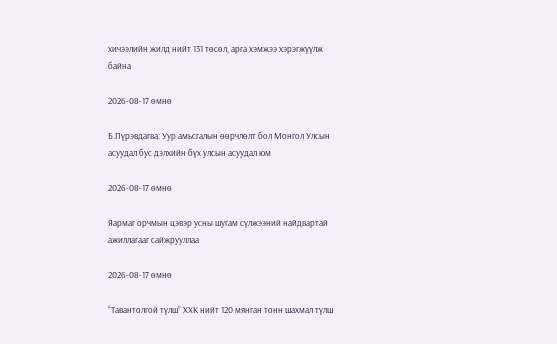хичээлийн жилд нийт 131 төсөл, арга хэмжээ хэрэгжүүлж байна

2026-08-17 өмнө

Б.Пүрэвдагва: Уур амьсгалын өөрчлөлт бол Монгол Улсын асуудал бус дэлхийн бүх улсын асуудал юм

2026-08-17 өмнө

Яармаг орчмын цэвэр усны шугам сүлжээний найдвартай ажиллагааг сайжрууллаа

2026-08-17 өмнө

“Тавантолгой түлш” ХХК нийт 120 мянган тонн шахмал түлш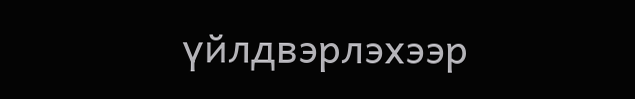үйлдвэрлэхээр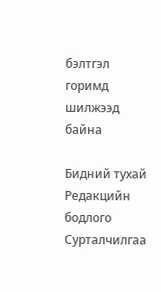бэлтгэл горимд шилжээд байна

Бидний тухай Редакцийн бодлого Сурталчилгаа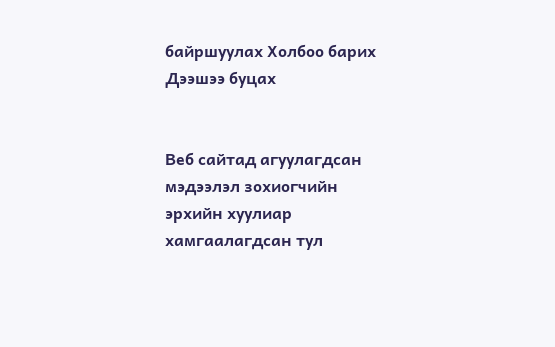байршуулах Холбоо барих Дээшээ буцах


Веб сайтад агуулагдсан мэдээлэл зохиогчийн эрхийн хуулиар хамгаалагдсан тул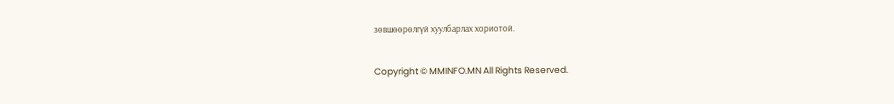зөвшөөрөлгүй хуулбарлах хориотой.

Copyright © MMINFO.MN All Rights Reserved.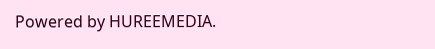Powered by HUREEMEDIA.